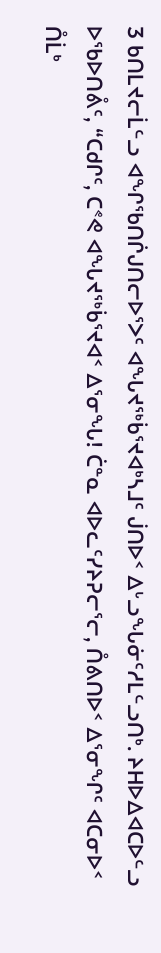3 ᑲᑎᒪᔪᓕᒫᓪᓗ ᐊᖏᖃᑎᒌᒍᑎᓕᐅᕐᐳᑦ ᐊᖓᔪᖅᑳᕐᔪᐊᒃᓴᒧᑦ ᒎᑎᐅᑉ ᐃᒡᓗᖓᓃᑦᓱᒪᓪᓗᑎᒃ. ᔨᕼᐅᐃᐊᑕᐅᓪᓗ ᐅᖃᐅᑎᕔᑦ, “ᑕᑯᒋᑦ, ᑕᕝᕙ ᐊᖓᔪᖅᑳᕐᔪᐊᑉ ᐃᕐᓂᖓ! ᑖᓐᓇ ᐊᐅᓚᑦᓯᔨᕈᓕᕐᓕ, ᑍᕕᑎᐅᑉ ᐃᕐᓂᖏᑦ ᐊᑕᓂᐅᑉ ᑍᒫᒃ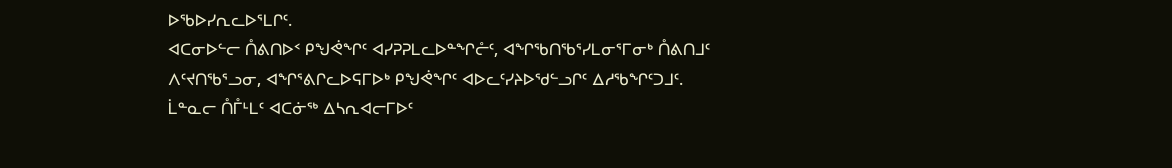ᐅᖃᐅᓯᕆᓚᐅᕐᒪᒋᑦ.
ᐊᑕᓂᐅᓪᓕ ᑍᕕᑎᐅᑉ ᑭᖑᕚᖏᑦ ᐊᓯᕈᕈᒪᓚᐅᓐᖏᓔᑦ, ᐊᖏᖃᑎᖃᕐᓯᒪᓂᕐᒥᓂᒃ ᑍᕕᑎᒧᑦ ᐱᑦᔪᑎᖃᕐᓗᓂ, ᐊᖏᕐᕕᒋᓚᐅᕋᒥᐅᒃ ᑭᖑᕚᖏᑦ ᐊᐅᓚᑦᓯᔨᐅᖁᓪᓗᒋᑦ ᐃᓱᖃᖏᑦᑐᒧᑦ.
ᒫᓐᓇᓕ ᑍᒤᒻᒪᑦ ᐊᑕᓃᖅ ᐃᓴᕆᐊᓕᒥᐅᑦ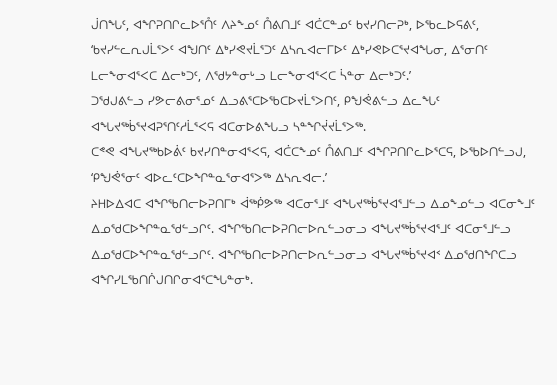ᒎᑎᖓᑦ, ᐊᖏᕈᑎᒋᓚᐅᕐᑍᑦ ᐱᔨᖕᓄᑦ ᑍᕕᑎᒧᑦ ᐊᑖᑕᓐᓄᑦ ᑲᔪᓯᑎᓕᕈᒃ, ᐅᖃᓚᐅᕋᕕᑦ, ‘ᑲᔪᓯᓪᓚᕆᒍᒫᕐᐳᑦ ᐊᖑᑎᑦ ᐃᒃᓯᕙᔪᒫᕐᑐᑦ ᐃᓴᕆᐊᓕᒥᐅᑦ ᐃᒃᓯᕙᐅᑕᕐᔪᐊᖓᓂ, ᐃᕐᓂᑎᑦ ᒪᓕᖕᓂᐊᕐᐸᑕ ᐃᓕᒃᑐᑦ, ᐱᖁᔭᓐᓂᒡᓗ ᒪᓕᖕᓂᐊᕐᐸᑕ ᓵᓐᓂ ᐃᓕᒃᑐᑦ.’
ᑐᖁᒍᕕᓪᓗ ᓯᕗᓕᕕᓂᕐᓄᑦ ᐃᓗᕕᕐᑕᐅᖃᑕᐅᔪᒫᕐᐳᑎᑦ, ᑭᖑᕚᕕᓪᓗ ᐃᓚᖓᑦ ᐊᖓᔪᖅᑳᕐᔪᐊᕈᕐᑎᑦᓱᒫᕐᐸᕋ ᐊᑕᓂᐅᕕᖓᓗ ᓴᓐᖏᔫᔪᒫᕐᐳᖅ.
ᑕᕝᕙ ᐊᖓᔪᖅᑲᐅᕖᑦ ᑲᔪᓯᑎᓐᓂᐊᕐᐸᕋ, ᐊᑖᑕᖕᓄᑦ ᑍᕕᑎᒧᑦ ᐊᖏᕈᑎᒋᓚᐅᕐᑕᕋ, ᐅᖃᐅᑎᓪᓗᒍ, ‘ᑭᖑᕚᕐᓂᑦ ᐊᐅᓚᑦᑕᐅᖏᓐᓇᕐᓂᐊᕐᐳᖅ ᐃᓴᕆᐊᓕ.’
ᔨᕼᐅᐃᐊᑕ ᐊᖏᖃᑎᓕᐅᕈᑎᒥᒃ ᐋᖅᑮᕗᖅ ᐊᑕᓂᕐᒧᑦ ᐊᖓᔪᖅᑳᕐᔪᐊᕐᒧᓪᓗ ᐃᓄᖕᓄᓪᓗ ᐊᑕᓂᖕᒧᑦ ᐃᓄᖁᑕᐅᖏᓐᓇᖁᓪᓗᒋᑦ. ᐊᖏᖃᑎᓕᐅᕈᑎᓕᐅᕆᓪᓗᓂᓗ ᐊᖓᔪᖅᑳᕐᔪᐊᕐᒧᑦ ᐊᑕᓂᕐᒧᓪᓗ ᐃᓄᖁᑕᐅᖏᓐᓇᖁᓪᓗᒋᑦ. ᐊᖏᖃᑎᓕᐅᕈᑎᓕᐅᕆᓪᓗᓂᓗ ᐊᖓᔪᖅᑳᕐᔪᐊᑉ ᐃᓄᖁᑎᖏᑕᓗ ᐊᖏᓯᒪᖃᑎᒌᒍᑎᒋᓂᐊᕐᑕᖓᓐᓂᒃ.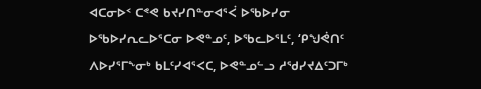ᐊᑕᓂᐅᑉ ᑕᕝᕙ ᑲᔪᓯᑎᓐᓂᐊᕐᐹ ᐅᖃᐅᓯᓂ ᐅᖃᐅᓯᕆᓚᐅᕐᑕᓂ ᐅᕙᓐᓄᑦ, ᐅᖃᓚᐅᕐᒪᑦ, ‘ᑭᖑᕚᑎᑦ ᐱᐅᓯᕐᒥᖕᓂᒃ ᑲᒪᑦᓯᐊᕐᐸᑕ, ᐅᕙᓐᓄᓪᓗ ᓱᖁᓯᔪᐃᑦᑐᒥᒃ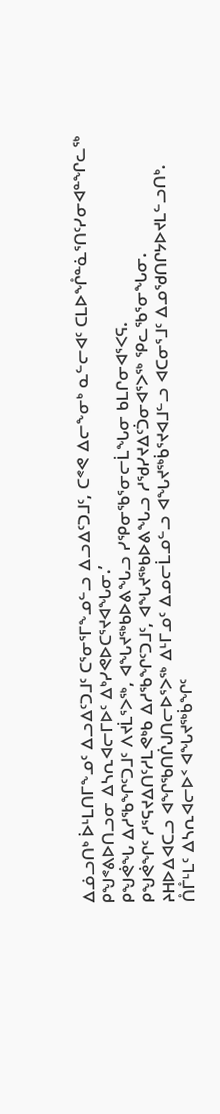ᐃᓅᓗᑎᒃ ᐆᒻᒪᑎᒥᖕᓄᑦ ᐃᓗᐃᑦᑐᒧᑦ ᑕᕐᓂᕐᒥᖕᓄᓪᓗ ᐃᓗᐃᑦᑐᒧᑦ, ᑕᕝᕙ ᐃᓕᖕᓂᒃ ᓇᓪᓕᐊᑦ ᑕᒪᐅᖎᓐᓈᕐᑎᑦᓯᓂᐊᓐᖏᓚᖅ ᑭᖑᕝᕕᐅᑎᓗᓂ ᐃᓴᕆᐊᓕᒥᐅᑦ ᐃᒃᓯᕙᐅᑕᕐᔪᐊᖓᓂ.’
ᑭᖑᕚᖓ ᐃᓱᖃᖏᑦᑐᒧᑦ ᐱᔪᒫᕐᐳᖅ, ᐊᖓᔪᖅᑲᐅᕕᖓᓗ ᓯᕿᓂᖃᕐᓂᓕᒫᖓᓂ ᑲᒪᒋᓂᐊᕐᐸᕋ.
ᑭᖑᕚᖏᑦ ᓱᕐᕋᔪᐃᑎᑦᓱᒪᕙᒃᑲ ᐃᓱᖃᖏᑦᑐᒧᑦ, ᐊᖓᔪᖅᑲᐅᕕᖓᓗ ᓱᖁᓯᔪᐃᑦᑑᓂᐊᕐᐳᖅ ᕿᓚᖃᕐᓂᖓᓂ.
ᔨᕼᐅᐃᐊᑕᓗ ᐊᖏᖃᑎᒌᒍᑎᓕᐅᕐᐳᖅ ᐃᒻᒥᓄᑦ ᐃᓄᓕᒫᓄᓪᓗ ᐊᖓᔪᖅᑳᕐᔪᐊᒧᓪᓗ ᐊᑕᓂᕐᒧᑦ ᐃᓄᖁᑎᒋᔭᐅᔪᒪᓪᓗᑎᒃ.
ᑍᒤᒻᒪᑦ ᐃᓴᕆᐊᓕᐅᑉ ᐊᖓᔪᖅᑳᖏᑦ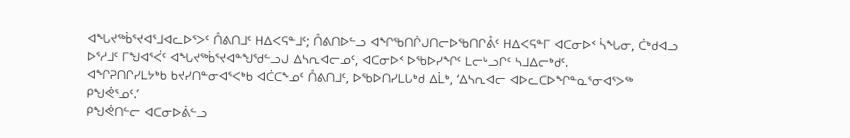ᐊᖓᔪᖅᑳᕐᔪᐊᕐᒧᐊᓚᐅᕐᐳᑦ ᑍᕕᑎᒧᑦ ᕼᐃᐸᕋᓐᒧᑦ; ᑍᕕᑎᐅᓪᓗ ᐊᖏᖃᑎᒌᒍᑎᓕᐅᖃᑎᒋᕔᑦ ᕼᐃᐸᕋᓐᒥ ᐊᑕᓂᐅᑉ ᓵᖓᓂ, ᑖᒃᑯᐊᓗ ᐅᕐᓱᒧᑦ ᒥᖑᐊᕐᐹᑦ ᐊᖓᔪᖅᑳᕐᔪᐊᓐᖑᖁᓪᓗᒍ ᐃᓴᕆᐊᓕᓄᑦ, ᐊᑕᓂᐅᑉ ᐅᖃᐅᓯᖏᑦ ᒪᓕᒡᓗᒋᑦ ᓴᒧᐃᓕᒃᑯᑦ.
ᐊᖏᕈᑎᒋᓯᒪᔭᒃᑲ ᑲᔪᓯᑎᓐᓂᐊᕐᐸᒃᑲ ᐊᑖᑕᖕᓄᑦ ᑍᕕᑎᒧᑦ, ᐅᖃᐅᑎᓯᒪᒐᒃᑯ ᐃᒫᒃ, ‘ᐃᓴᕆᐊᓕ ᐊᐅᓚᑕᐅᖏᓐᓇᕐᓂᐊᕐᐳᖅ ᑭᖑᕚᕐᓄᑦ.’
ᑭᖑᕚᑎᓪᓕ ᐊᑕᓂᐅᕖᓪᓗ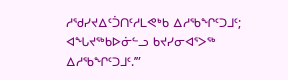ᓱᖁᓯᔪᐃᑦᑑᑎᑦᓱᒪᕙᒃᑲ ᐃᓱᖃᖏᑦᑐᒧᑦ; ᐊᖓᔪᖅᑲᐅᓃᓪᓗ ᑲᔪᓯᓂᐊᕐᐳᖅ ᐃᓱᖃᖏᑦᑐᒧᑦ.’”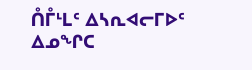ᑍᒤᒻᒪᑦ ᐃᓴᕆᐊᓕᒥᐅᑦ ᐃᓄᖏᑕ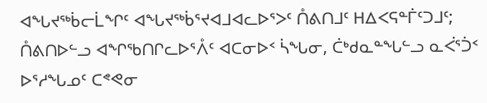ᐊᖓᔪᖅᑳᓕᒫᖏᑦ ᐊᖓᔪᖅᑳᕐᔪᐊᒧᐊᓚᐅᕐᐳᑦ ᑍᕕᑎᒧᑦ ᕼᐃᐸᕋᓐᒦᑦᑐᒧᑦ; ᑍᕕᑎᐅᓪᓗ ᐊᖏᖃᑎᒋᓚᐅᕐᐰᑦ ᐊᑕᓂᐅᑉ ᓵᖓᓂ, ᑖᒃᑯᓇᓐᖓᓪᓗ ᓇᐹᕐᑑᑉ ᐅᕐᓱᖓᓄᑦ ᑕᕝᕙᓂ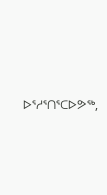ᐅᕐᓱᕐᑎᕐᑕᐅᕗᖅ,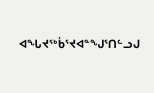ᐊᖓᔪᖅᑳᕐᔪᐊᓐᖑᕐᑎᓪᓗᒍ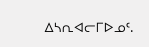ᐃᓴᕆᐊᓕᒥᐅᓄᑦ.